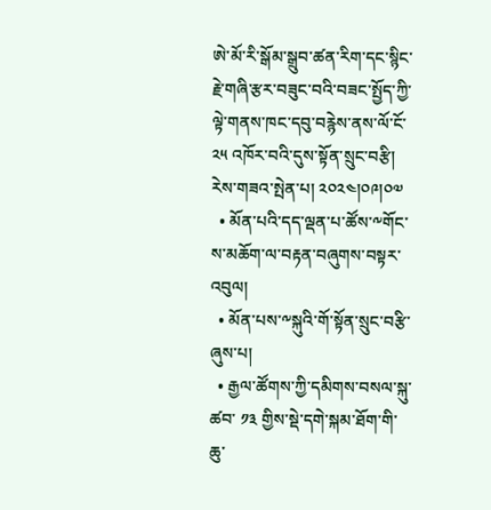ཨེ་མོ་རི་སྒོམ་སྒྲུབ་ཚན་རིག་དང་སྙིང་རྗེ་གཞི་རྩར་བཟུང་བའི་བཟང་སྤྱོད་ཀྱི་ལྟེ་གནས་ཁང་དབུ་བརྙེས་ནས་ལོ་ངོ་ ༢༥ འཁོར་བའི་དུས་སྟོན་སྲུང་བརྩི།
རེས་གཟའ་སྤེན་པ། ༢༠༢༤།༠༩།༠༧
  • མོན་པའི་དད་ལྡན་པ་ཚོས་༸གོང་ས་མཆོག་ལ་བརྟན་བཞུགས་བསྟར་འབུལ།
  • མོན་པས་༸སྐུའི་གོ་སྟོན་སྲུང་བརྩི་ཞུས་པ།
  • རྒྱལ་ཚོགས་ཀྱི་དམིགས་བསལ་སྐུ་ཚབ་ ༡༣ གྱིས་སྡེ་དགེ་སྐམ་ཐོག་གི་ཆུ་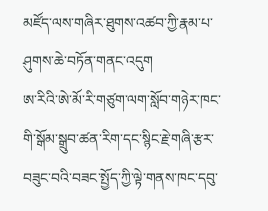མཛོད་ལས་གཞིར་ཐུགས་འཚབ་ཀྱི་རྣམ་པ་ཤུགས་ཆེ་བཏོན་གནང་འདུག
ཨ་རིའི་ཨེ་མོ་རི་གཙུག་ལག་སློབ་གཉེར་ཁང་གི་སྒོམ་སྒྲུབ་ཚན་རིག་དང་སྙིང་རྗེ་གཞི་རྩར་བཟུང་བའི་བཟང་སྤྱོད་ཀྱི་ལྟེ་གནས་ཁང་དབུ་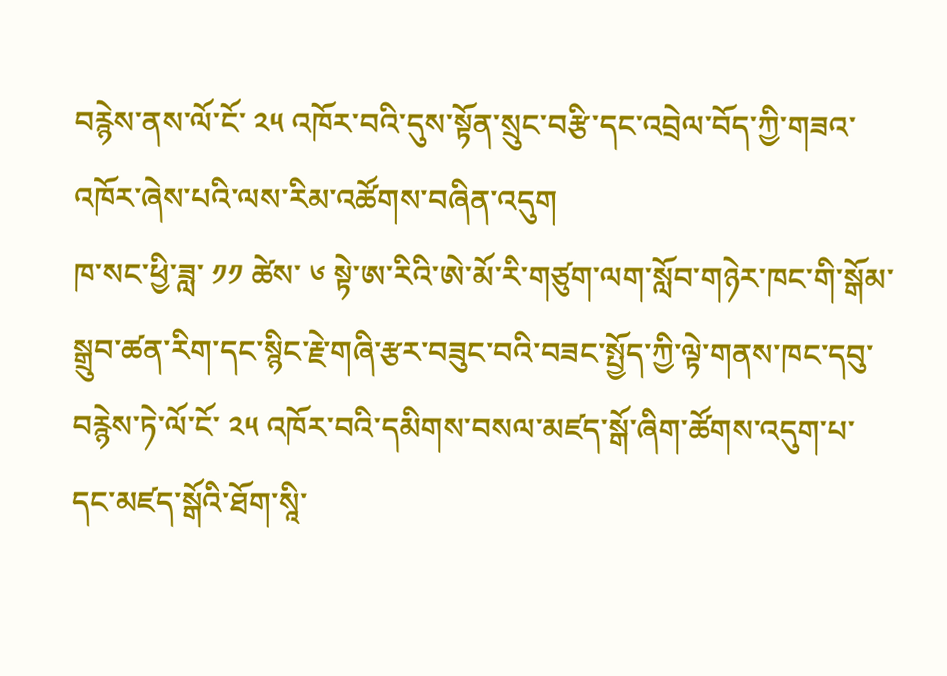བརྙེས་ནས་ལོ་ངོ་ ༢༥ འཁོར་བའི་དུས་སྟོན་སྲུང་བརྩི་དང་འབྲེལ་བོད་ཀྱི་གཟའ་འཁོར་ཞེས་པའི་ལས་རིམ་འཚོགས་བཞིན་འདུག
ཁ་སང་ཕྱི་ཟླ་ ༡༡ ཚེས་ ༦ སྟེ་ཨ་རིའི་ཨེ་མོ་རི་གཙུག་ལག་སློབ་གཉེར་ཁང་གི་སྒོམ་སྒྲུབ་ཚན་རིག་དང་སྙིང་རྗེ་གཞི་རྩར་བཟུང་བའི་བཟང་སྤྱོད་ཀྱི་ལྟེ་གནས་ཁང་དབུ་བརྙེས་ཏེ་ལོ་ངོ་ ༢༥ འཁོར་བའི་དམིགས་བསལ་མཛད་སྒོ་ཞིག་ཚོགས་འདུག་པ་དང་མཛད་སྒོའི་ཐོག་སཱི་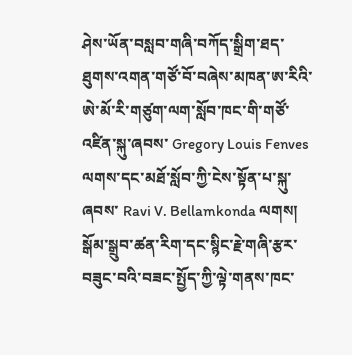ཤེས་ཡོན་བསླབ་གཞི་བཀོད་སྒྲིག་ཐད་ཐུགས་འགན་གཙོ་བོ་བཞེས་མཁན་ཨ་རིའི་ཨེ་མོ་རི་གཙུག་ལག་སློབ་ཁང་གི་གཙོ་འཛིན་སྐུ་ཞབས་ Gregory Louis Fenves ལགས་དང་མཐོ་སློབ་ཀྱི་ངེས་སྟོན་པ་སྐུ་ཞབས་ Ravi V. Bellamkonda ལགས། སྒོམ་སྒྲུབ་ཚན་རིག་དང་སྙིང་རྗེ་གཞི་རྩར་བཟུང་བའི་བཟང་སྤྱོད་ཀྱི་ལྟེ་གནས་ཁང་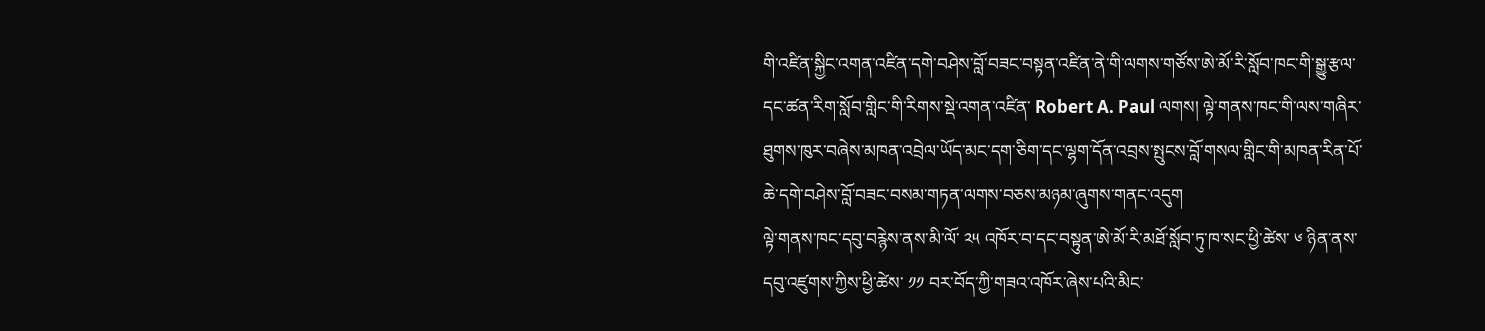གི་འཛིན་སྐྱིང་འགན་འཛིན་དགེ་བཤེས་བློ་བཟང་བསྟན་འཛིན་ནེ་གི་ལགས་གཙོས་ཨེ་མོ་རི་སློབ་ཁང་གི་སྒྱུ་རྩལ་དང་ཚན་རིག་སློབ་གླིང་གི་རིགས་སྡེ་འགན་འཛིན་ Robert A. Paul ལགས། ལྟེ་གནས་ཁང་གི་ལས་གཞིར་ཐུགས་ཁུར་བཞེས་མཁན་འབྲེལ་ཡོད་མང་དག་ཅིག་དང་ལྷག་དོན་འབྲས་སྤུངས་བློ་གསལ་གླིང་གི་མཁན་རིན་པོ་ཆེ་དགེ་བཤེས་བློ་བཟང་བསམ་གཏན་ལགས་བཅས་མཉམ་ཞུགས་གནང་འདུག
ལྟེ་གནས་ཁང་དབུ་བརྙེས་ནས་མི་ལོ་ ༢༥ འཁོར་བ་དང་བསྟུན་ཨེ་མོ་རི་མཐོ་སློབ་ཏུ་ཁ་སང་ཕྱི་ཚེས་ ༦ ཉིན་ནས་དབུ་འཛུགས་ཀྱིས་ཕྱི་ཚེས་ ༡༡ བར་བོད་ཀྱི་གཟའ་འཁོར་ཞེས་པའི་མིང་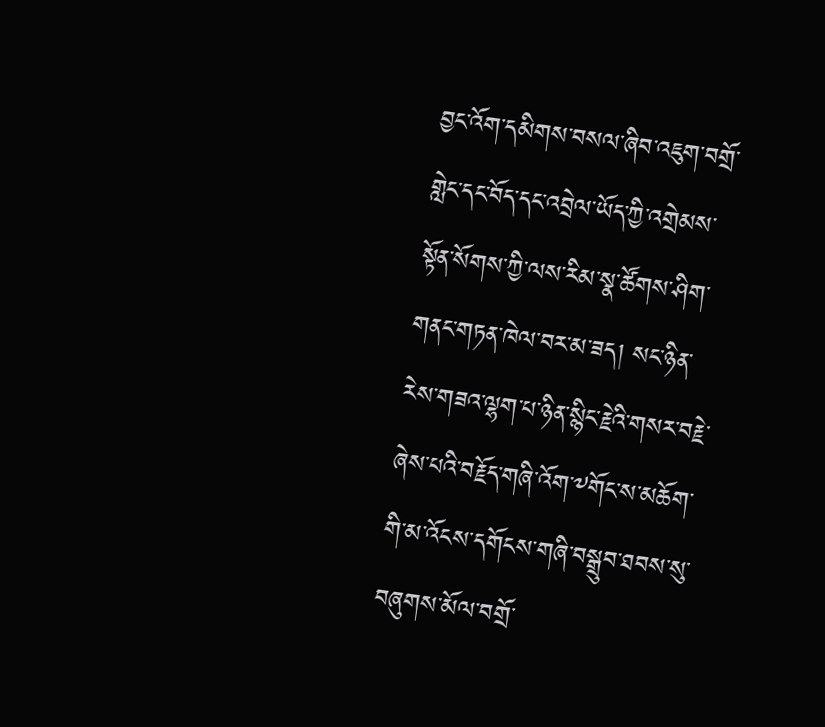བྱང་འོག་དམིགས་བསལ་ཞིབ་འཇུག་བགྲོ་གླེང་དང་བོད་དང་འབྲེལ་ཡོད་ཀྱི་འགྲེམས་སྟོན་སོགས་ཀྱི་ལས་རིམ་སྣ་ཚོགས་ཤིག་གནང་གཏན་ཁེལ་བར་མ་ཟད། སང་ཉིན་རེས་གཟའ་ལྷག་པ་ཉིན་སྙིང་རྗེའི་གསར་བརྗེ་ཞེས་པའི་བརྗོད་གཞི་འོག་༸གོང་ས་མཆོག་གི་མ་འོངས་དགོངས་གཞི་བསྒྲུབ་ཐབས་སུ་བཞུགས་མོལ་བགྲོ་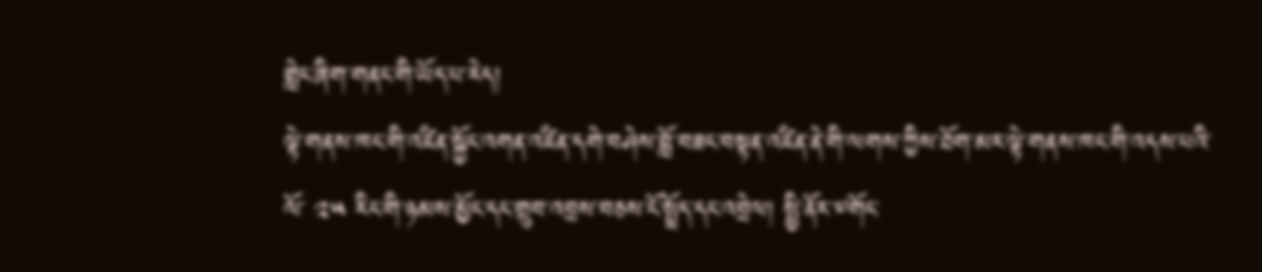གླེང་ཞིག་གནང་གི་ཡོད་པ་རེད།
ལྟེ་གནས་ཁང་གི་འཛིན་སྐྱོང་འགན་འཛིན་དགེ་བཤེས་བློ་བཟང་བསྟན་འཛིན་ནེ་གི་ལགས་ཀྱིས་ཐོག་མར་ལྟེ་གནས་ཁང་གི་འདས་པའི་ལོ་ ༢༥ རིང་གི་ཉམས་མྱོང་དང་གྲུབ་འབྲས་བཅས་ངོ་སྤྲོད་དང་འབྲེལ། སྤྱི་ནོར་༸གོང་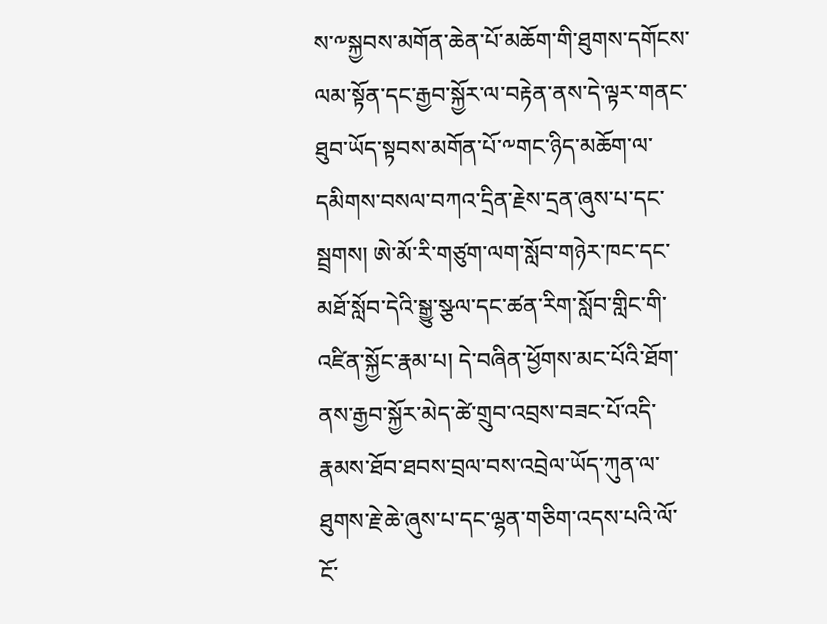ས་༸སྐྱབས་མགོན་ཆེན་པོ་མཆོག་གི་ཐུགས་དགོངས་ལམ་སྟོན་དང་རྒྱབ་སྐྱོར་ལ་བརྟེན་ནས་དེ་ལྟར་གནང་ཐུབ་ཡོད་སྟབས་མགོན་པོ་༸གང་ཉིད་མཆོག་ལ་དམིགས་བསལ་བཀའ་དྲིན་རྗེས་དྲན་ཞུས་པ་དང་སྦྲགས། ཨེ་མོ་རི་གཙུག་ལག་སློབ་གཉེར་ཁང་དང་མཐོ་སློབ་དེའི་སྒྱུ་སྩལ་དང་ཚན་རིག་སློབ་གླིང་གི་འཛིན་སྐྱོང་རྣམ་པ། དེ་བཞིན་ཕྱོགས་མང་པོའི་ཐོག་ནས་རྒྱབ་སྐྱོར་མེད་ཚེ་གྲུབ་འབྲས་བཟང་པོ་འདི་རྣམས་ཐོབ་ཐབས་བྲལ་བས་འབྲེལ་ཡོད་ཀུན་ལ་ཐུགས་རྗེ་ཆེ་ཞུས་པ་དང་ལྷན་གཅིག་འདས་པའི་ལོ་ངོ་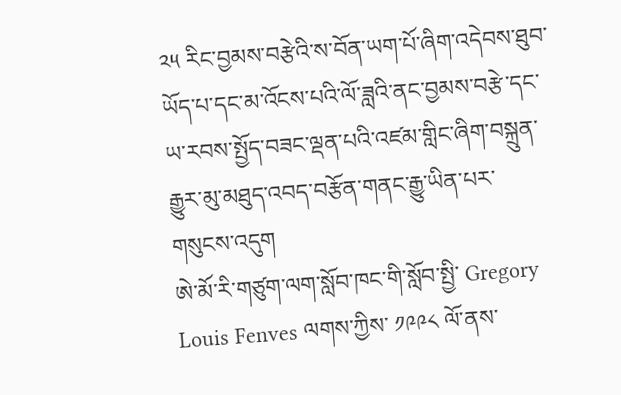༢༥ རིང་བྱམས་བརྩེའི་ས་བོན་ཡག་པོ་ཞིག་འདེབས་ཐུབ་ཡོད་པ་དང་མ་འོངས་པའི་ལོ་ཟླའི་ནང་བྱམས་བརྩེ་དང་ཡ་རབས་སྤྱོད་བཟང་ལྡན་པའི་འཛམ་གླིང་ཞིག་བསྐྲུན་རྒྱུར་མུ་མཐུད་འབད་བརྩོན་གནང་རྒྱུ་ཡིན་པར་གསུངས་འདུག
ཨེ་མོ་རི་གཙུག་ལག་སློབ་ཁང་གི་སློབ་སྤྱི་ Gregory Louis Fenves ལགས་ཀྱིས་ ༡༩༩༨ ལོ་ནས་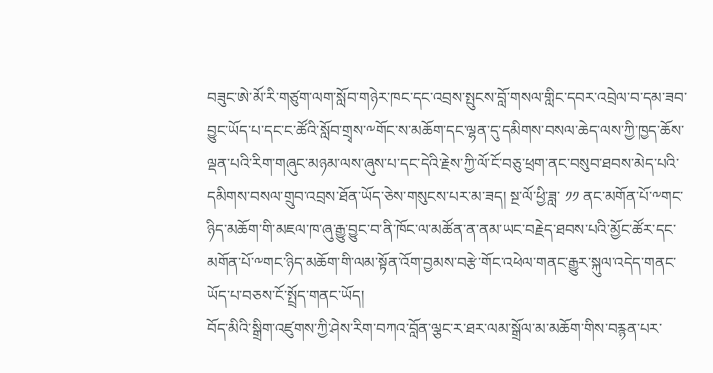བཟུང་ཨེ་མོ་རི་གཙུག་ལག་སློབ་གཉེར་ཁང་དང་འབྲས་སྤུངས་བློ་གསལ་གླིང་དབར་འབྲེལ་བ་དམ་ཟབ་བྱུང་ཡོད་པ་དང་ང་ཚོའི་སློབ་གྲྭས་༸གོང་ས་མཆོག་དང་ལྷན་དུ་དམིགས་བསལ་ཆེད་ལས་ཀྱི་ཁྱད་ཆོས་ལྡན་པའི་རིག་གཞུང་མཉམ་ལས་ཞུས་པ་དང་དེའི་རྗེས་ཀྱི་ལོ་ངོ་བཅུ་ཕྲག་ནང་བསུབ་ཐབས་མེད་པའི་དམིགས་བསལ་གྲུབ་འབྲས་ཐོན་ཡོད་ཅེས་གསུངས་པར་མ་ཟད། སྔ་ལོ་ཕྱི་ཟླ་ ༡༡ ནང་མགོན་པོ་༸གང་ཉིད་མཆོག་གི་མཇལ་ཁ་ཞུ་རྒྱུ་བྱུང་བ་ནི་ཁོང་ལ་མཚོན་ན་ནམ་ཡང་བརྗེད་ཐབས་པའི་མྱོང་ཚོར་དང་མགོན་པོ་༸གང་ཉིད་མཆོག་གི་ལམ་སྟོན་འོག་བྱམས་བརྩེ་གོང་འཕེལ་གནང་རྒྱུར་སྐུལ་འདེད་གནང་ཡོད་པ་བཅས་ངོ་སྤྲོད་གནང་ཡོད།
བོད་མིའི་སྒྲིག་འཛུགས་ཀྱི་ཤེས་རིག་བཀའ་བློན་ལྕང་ར་ཐར་ལམ་སྒྲོལ་མ་མཆོག་གིས་བརྙན་པར་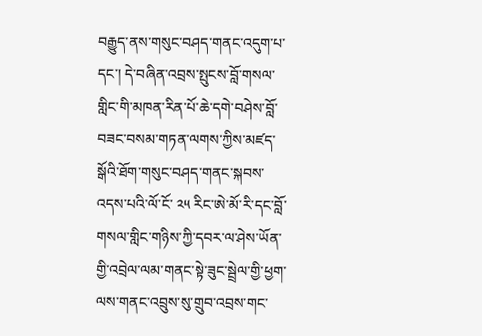བརྒྱུད་ནས་གསུང་བཤད་གནང་འདུག་པ་དང་། དེ་བཞིན་འབྲས་སྤུངས་བློ་གསལ་གླིང་གི་མཁན་རིན་པོ་ཆེ་དགེ་བཤེས་བློ་བཟང་བསམ་གཏན་ལགས་ཀྱིས་མཛད་སྒོའི་ཐོག་གསུང་བཤད་གནང་སྐབས་འདས་པའི་ལོ་ངོ་ ༢༥ རིང་ཨེ་མོ་རི་དང་བློ་གསལ་གླིང་གཉིས་ཀྱི་དབར་ལ་ཤེས་ཡོན་གྱི་འབྲེལ་ལམ་གནང་སྟེ་ཟུང་སྦྲེལ་གྱི་ཕྱག་ལས་གནང་འབྲུས་སུ་གྲུབ་འབྲས་གང་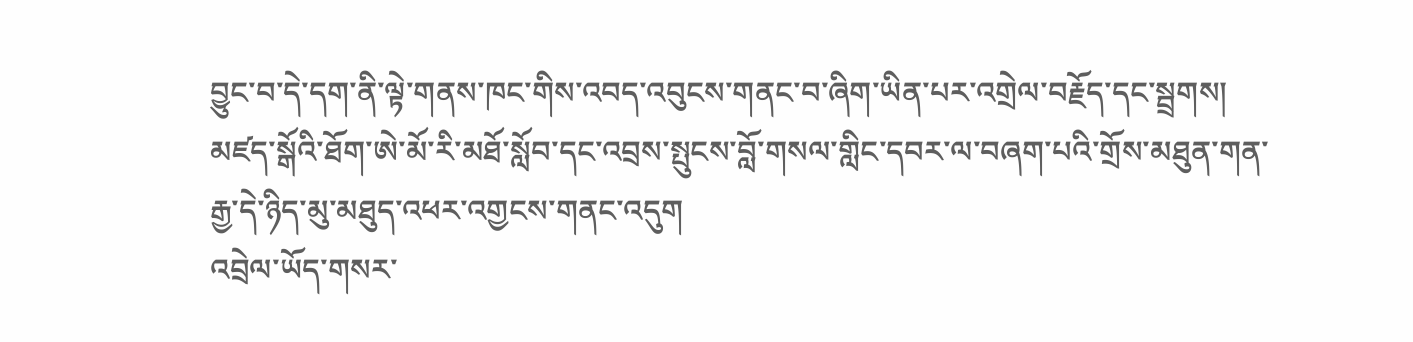བྱུང་བ་དེ་དག་ནི་ལྟེ་གནས་ཁང་གིས་འབད་འབུངས་གནང་བ་ཞིག་ཡིན་པར་འགྲེལ་བརྗོད་དང་སྦྲགས། མཛད་སྒོའི་ཐོག་ཨེ་མོ་རི་མཐོ་སློབ་དང་འབྲས་སྤུངས་བློ་གསལ་གླིང་དབར་ལ་བཞག་པའི་གྲོས་མཐུན་གན་རྒྱ་དེ་ཉིད་མུ་མཐུད་འཕར་འགྱངས་གནང་འདུག
འབྲེལ་ཡོད་གསར་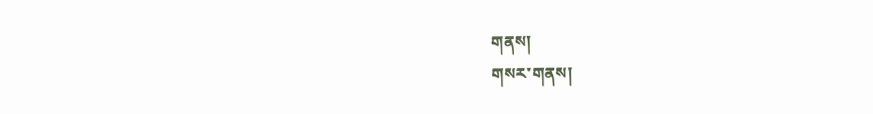གནས།
གསར་གནས།